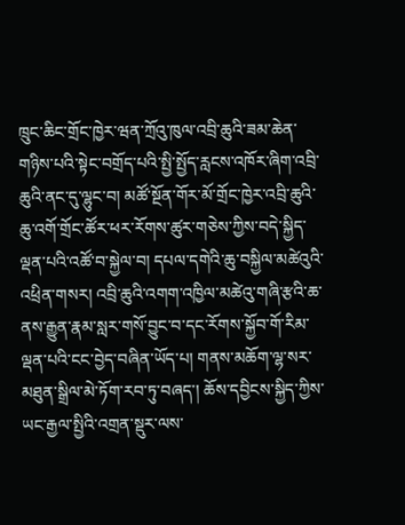ཁྲུང་ཆིང་གྲོང་ཁྱེར་ཝན་ཀྲོའུ་ཁུལ་འབྲི་ཆུའི་ཟམ་ཆེན་གཉིས་པའི་སྟེང་བགྲོད་པའི་སྤྱི་སྤྱོད་རླངས་འཁོར་ཞིག་འབྲི་ཆུའི་ནང་དུ་ལྷུང་བ། མཚོ་སྔོན་གོར་མོ་གྲོང་ཁྱེར་འབྲི་ཆུའི་ཆུ་འགོ་གྲོང་ཚོར་ཕར་རོགས་ཚུར་གཅེས་ཀྱིས་བདེ་སྐྱིད་ལྡན་པའི་འཚོ་བ་སྐྱེལ་བ། དཔལ་དགེའི་ཆུ་བསྐྱིལ་མཚེའུའི་འཕྲིན་གསར། འབྲི་ཆུའི་འགག་འཁྱིལ་མཚེའུ་གཞི་རྩའི་ཆ་ནས་རྒྱུན་རྣམ་སླར་གསོ་བྱུང་བ་དང་རོགས་སྐྱོབ་གོ་རིམ་ལྡན་པའི་ངང་བྱེད་བཞིན་ཡོད་པ། གནས་མཆོག་ལྷ་སར་མཐུན་སྒྲིལ་མེ་ཏོག་རབ་ཏུ་བཞད་། ཆོས་དབྱིངས་སྐྱིད་ཀྱིས་ཡང་རྒྱལ་སྤྱིའི་འགྲན་སྡུར་ལས་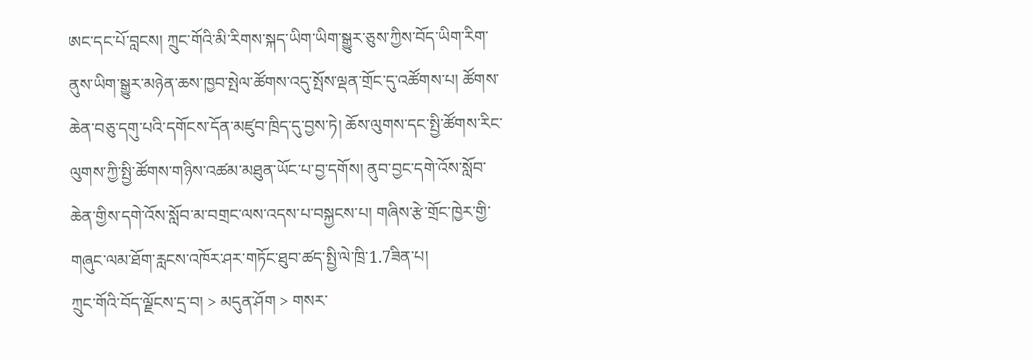ཨང་དང་པོ་བླངས། ཀྲུང་གོའི་མི་རིགས་སྐད་ཡིག་ཡིག་སྒྱུར་ཅུས་ཀྱིས་བོད་ཡིག་རིག་ནུས་ཡིག་སྒྱུར་མཉེན་ཆས་ཁྱབ་སྤེལ་ཚོགས་འདུ་སྤོས་ལྡན་གྲོང་དུ་འཚོགས་པ། ཚོགས་ཆེན་བཅུ་དགུ་པའི་དགོངས་དོན་མཛུབ་ཁྲིད་དུ་བྱས་ཏེ། ཆོས་ལུགས་དང་སྤྱི་ཚོགས་རིང་ལུགས་ཀྱི་སྤྱི་ཚོགས་གཉིས་འཚམ་མཐུན་ཡོང་པ་བྱ་དགོས། ནུབ་བྱང་དགེ་འོས་སློབ་ཆེན་གྱིས་དགེ་འོས་སློབ་མ་བགྲང་ལས་འདས་པ་བསྐྱངས་པ། གཞིས་རྩེ་གྲོང་ཁྱེར་གྱི་གཞུང་ལམ་ཐོག་རླངས་འཁོར་ཤར་གཏོང་ཐུབ་ཚད་སྤྱི་ལེ་ཁྲི་1.7ཟིན་པ།
ཀྲུང་གོའི་བོད་ལྗོངས་དྲ་བ། > མདུན་ཤོག > གསར་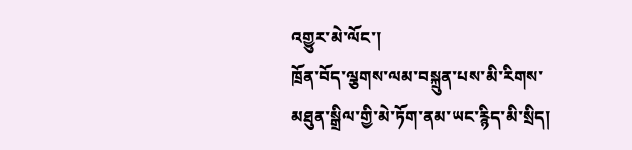འགྱུར་མེ་ལོང་།
ཁྲོན་བོད་ལྕགས་ལམ་བསྐྲུན་པས་མི་རིགས་མཐུན་སྒྲིལ་གྱི་མེ་ཏོག་ནམ་ཡང་རྙིད་མི་སྲིད།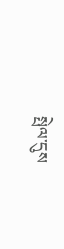སྤེལ་དུས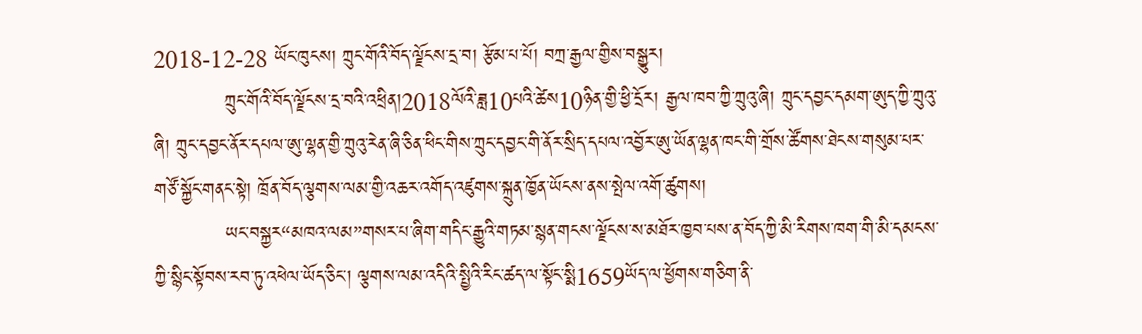2018-12-28 ཡོང་ཁུངས། ཀྲུང་གོའི་བོད་ལྗོངས་དྲ་བ། རྩོམ་པ་པོ། བཀྲ་རྒྱལ་གྱིས་བསྒྱུར།
           ཀྲུང་གོའི་བོད་ལྗོངས་དྲ་བའི་འཕྲིན།2018ལོའི་ཟླ10པའི་ཚེས10ཉིན་གྱི་ཕྱི་དྲོར། རྒྱལ་ཁབ་ཀྱི་ཀྲུའུ་ཞི། ཀྲུང་དབྱང་དམག་ཨུད་ཀྱི་ཀྲུའུ་ཞི། ཀྲུང་དབྱང་ནོར་དཔལ་ཨུ་ལྷན་གྱི་ཀྲུའུ་རེན་ཞི་ཅིན་ཕིང་གིས་ཀྲུང་དབྱང་གི་ནོར་སྲིད་དཔལ་འབྱོར་ཨུ་ཡོན་ལྷན་ཁང་གི་གྲོས་ཚོགས་ཐེངས་གསུམ་པར་གཙོ་སྐྱོང་གནང་སྟེ། ཁྲོན་བོད་ལྕགས་ལམ་གྱི་འཆར་འགོད་འཛུགས་སྐྲུན་ཁྱོན་ཡོངས་ནས་སྤེལ་འགོ་ཚུགས།
           ཡང་བསྐྱར“མཁའ་ལམ”གསར་པ་ཞིག་གདིང་རྒྱུའི་གཏམ་སྙན་གངས་ལྗོངས་ས་མཐོར་ཁྱབ་པས་ན་བོད་ཀྱི་མི་རིགས་ཁག་གི་མི་དམངས་ཀྱི་སྙིང་སྟོབས་རབ་ཏུ་འཕེལ་ཡོད་ཅིང་། ལྕགས་ལམ་འདིའི་སྤྱིའི་རིང་ཚད་ལ་སྟོང་སྨི1659ཡོད་ལ་ཕྱོགས་གཅིག་ནི་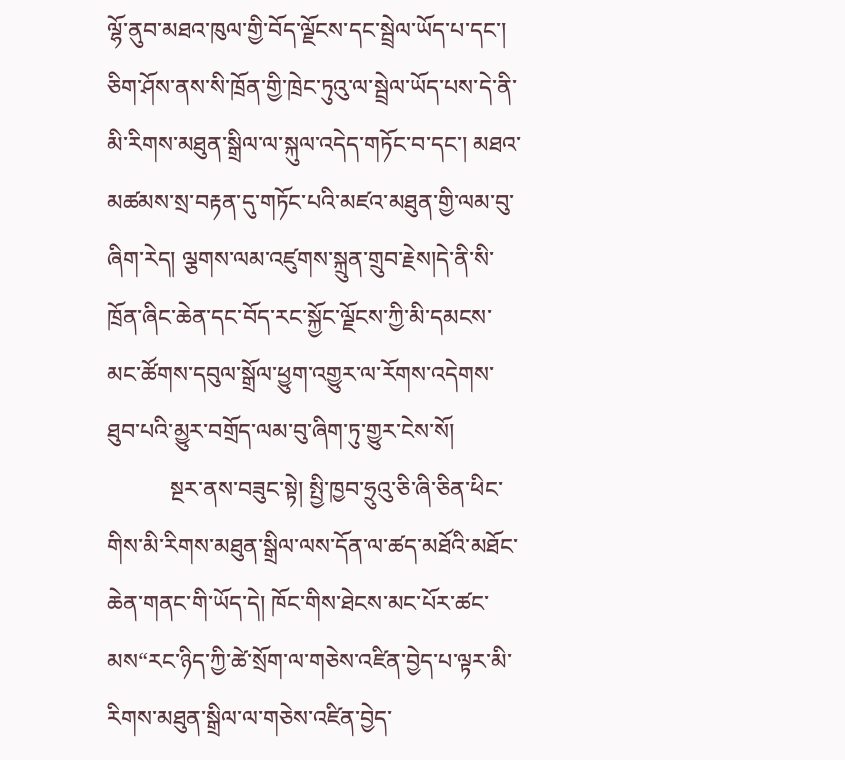ལྷོ་ནུབ་མཐའ་ཁུལ་གྱི་བོད་ལྗོངས་དང་སྦྲེལ་ཡོད་པ་དང་། ཅིག་ཤོས་ནས་སི་ཁྲོན་གྱི་ཁྲེང་ཏུའུ་ལ་སྦྲེལ་ཡོད་པས་དེ་ནི་མི་རིགས་མཐུན་སྒྲིལ་ལ་སྐུལ་འདེད་གཏོང་བ་དང་། མཐའ་མཚམས་སྲ་བརྟན་དུ་གཏོང་པའི་མཛའ་མཐུན་གྱི་ལམ་བུ་ཞིག་རེད། ལྕགས་ལམ་འཛུགས་སྐྲུན་གྲུབ་རྗེས།དེ་ནི་སི་ཁྲོན་ཞིང་ཆེན་དང་བོད་རང་སྐྱོང་ལྗོངས་ཀྱི་མི་དམངས་མང་ཚོགས་དབུལ་སྒྲོལ་ཕྱུག་འགྱུར་ལ་རོགས་འདེགས་ཐུབ་པའི་མྱུར་བགྲོད་ལམ་བུ་ཞིག་ཏུ་གྱུར་ངེས་སོ།
           སྔར་ནས་བཟུང་སྟེ། སྤྱི་ཁྱབ་ཧྲུའུ་ཅི་ཞི་ཅིན་ཕིང་གིས་མི་རིགས་མཐུན་སྒྲིལ་ལས་དོན་ལ་ཚད་མཐོའི་མཐོང་ཆེན་གནང་གི་ཡོད་དེ། ཁོང་གིས་ཐེངས་མང་པོར་ཚང་མས“རང་ཉིད་ཀྱི་ཚེ་སྲོག་ལ་གཅེས་འཛིན་བྱེད་པ་ལྟར་མི་རིགས་མཐུན་སྒྲིལ་ལ་གཅེས་འཛིན་བྱེད་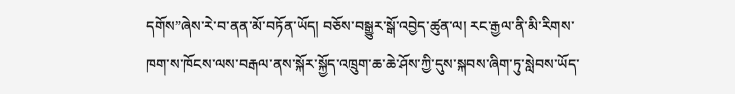དགོས”ཞེས་རེ་བ་ནན་མོ་བཏོན་ཡོད། བཅོས་བསྒྱུར་སྒོ་འབྱེད་ཚུན་ལ། རང་རྒྱལ་ནི་མི་རིགས་ཁག་ས་ཁོངས་ལས་བརྒལ་ནས་སྐོར་སྐྱོད་འཁྲུག་ཆ་ཆེ་ཤོས་ཀྱི་དུས་སྐབས་ཞིག་ཏུ་སླེབས་ཡོད་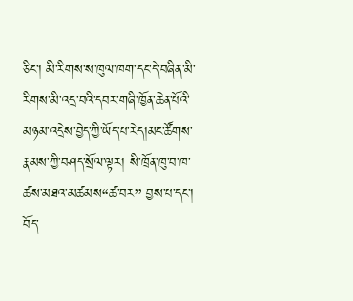ཅིང་། མི་རིགས་ས་ཁུལ་ཁག་དང་དེ་བཞིན་མི་རིགས་མི་འདྲ་བའི་དབར་གཞི་ཁྱོན་ཆེན་པོའི་མཉམ་འདྲེས་བྱེད་ཀྱི་ཡོད་པ་རེད།མང་ཚོགས་རྣམས་ཀྱི་བཤད་སྲོལ་ལྟར། སི་ཁྲོན་ཁུ་བ་ཁ་ཚས་མཐའ་མཚམས“ཚ་བར” བྱས་པ་དང་། བོད་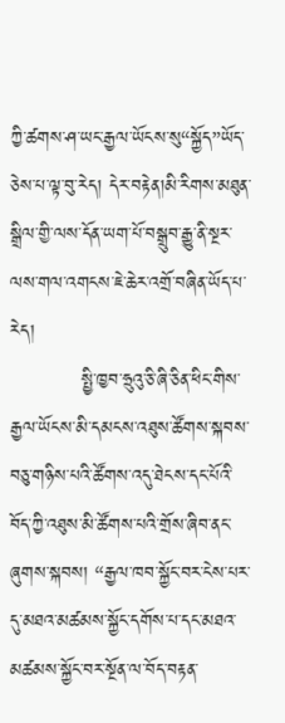ཀྱི་ཚགས་ཤ་ཡང་རྒྱལ་ཡོངས་སུ“སྐྱོད”ཡོད་ཅེས་པ་ལྟ་བུ་རེད། དེར་བརྟེན།མི་རིགས་མཐུན་སྒྲིལ་གྱི་ལས་དོན་ཡག་པོ་བསྒྲུབ་རྒྱུ་ནི་སྔར་ལས་གལ་འགངས་ཇེ་ཆེར་འགྲོ་བཞིན་ཡོད་པ་རེད།
           སྤྱི་ཁྱབ་ཧྲུའུ་ཅི་ཞི་ཅིན་ཕིང་གིས་རྒྱལ་ཡོངས་མི་དམངས་འཐུས་ཚོགས་སྐབས་བཅུ་གཉིས་པའི་ཚོགས་འདུ་ཐེངས་དང་པོའི་བོད་ཀྱི་འཐུས་མི་ཚོགས་པའི་གྲོས་ཞིབ་ནང་ཞུགས་སྐབས། “རྒྱལ་ཁབ་སྐྱོང་བར་ངེས་པར་དུ་མཐའ་མཚམས་སྐྱོང་དགོས་པ་དང་མཐའ་མཚམས་སྐྱོང་བར་སྔོན་ལ་བོད་བརྟན་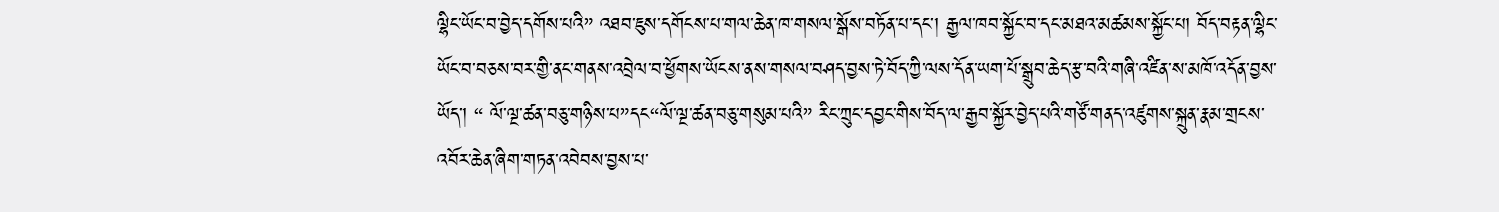ལྷིང་ཡོང་བ་བྱེད་དགོས་པའི” འཐབ་ཇུས་དགོངས་པ་གལ་ཆེན་ཁ་གསལ་སྒོས་བཏོན་པ་དང་། རྒྱལ་ཁབ་སྐྱོང་བ་དང་མཐའ་མཚམས་སྐྱོང་པ། བོད་བརྟན་ལྷིང་ཡོང་བ་བཅས་བར་གྱི་ནང་གནས་འབྲེལ་བ་ཕྱོགས་ཡོངས་ནས་གསལ་བཤད་བྱས་ཏེ་བོད་ཀྱི་ལས་དོན་ཡག་པོ་སྒྲུབ་ཆེད་རྩ་བའི་གཞི་འཛིན་ས་མཁོ་འདོན་བྱས་ཡོད་། “ ལོ་ལྔ་ཚན་བཅུ་གཉིས་པ”དང“ལོ་ལྔ་ཚན་བཅུ་གསུམ་པའི” རིང་ཀྲུང་དབྱང་གིས་བོད་ལ་རྒྱབ་སྐྱོར་བྱེད་པའི་གཙོ་གནད་འཛུགས་སྐྲུན་རྣམ་གྲངས་འབོར་ཆེན་ཞིག་གཏན་འབེབས་བྱས་པ་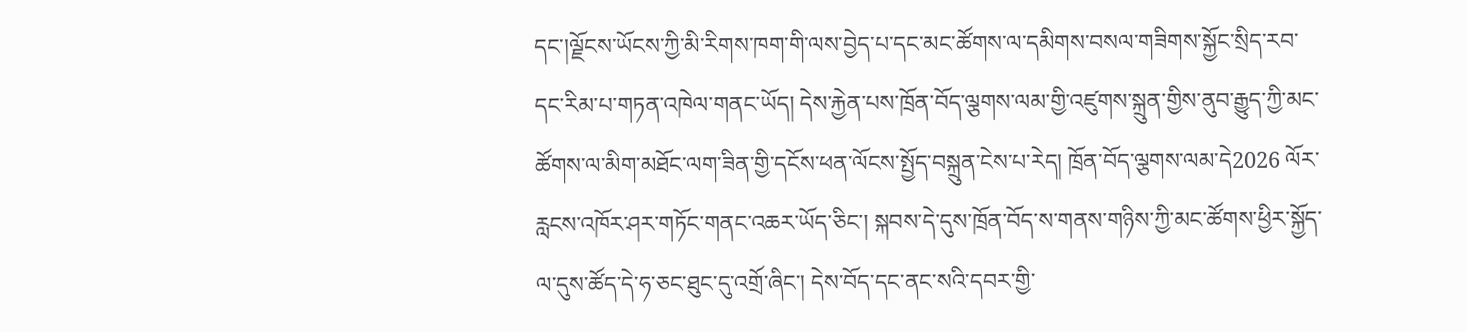དང་།ལྗོངས་ཡོངས་ཀྱི་མི་རིགས་ཁག་གི་ལས་བྱེད་པ་དང་མང་ཚོགས་ལ་དམིགས་བསལ་གཟིགས་སྐྱོང་སྲིད་རབ་དང་རིམ་པ་གཏན་འཁེལ་གནང་ཡོད། དེས་རྐྱེན་པས་ཁྲོན་བོད་ལྕགས་ལམ་གྱི་འཛུགས་སྐྲུན་གྱིས་ནུབ་རྒྱུད་ཀྱི་མང་ཚོགས་ལ་མིག་མཐོང་ལག་ཟིན་གྱི་དངོས་ཕན་ལོངས་སྤྱོད་བསྐྲུན་ངེས་པ་རེད། ཁྲོན་བོད་ལྕགས་ལམ་དེ2026 ལོར་རླངས་འཁོར་ཤར་གཏོང་གནང་འཆར་ཡོད་ཅིང་། སྐབས་དེ་དུས་ཁྲོན་བོད་ས་གནས་གཉིས་ཀྱི་མང་ཚོགས་ཕྱིར་སྐྱོད་ལ་དུས་ཚོད་དེ་ཧ་ཅང་ཐུང་དུ་འགྲོ་ཞིང་། དེས་བོད་དང་ནང་སའི་དབར་གྱི་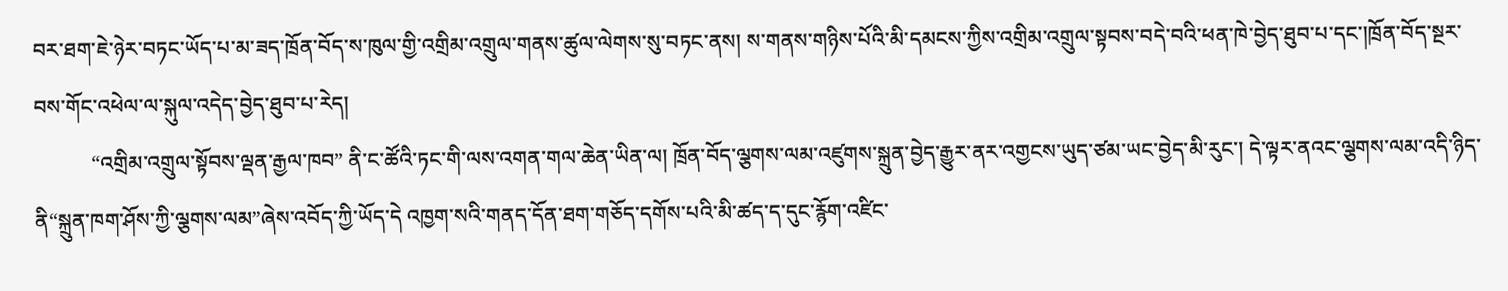བར་ཐག་ཇེ་ཉེར་བཏང་ཡོད་པ་མ་ཟད་ཁྲོན་བོད་ས་ཁུལ་གྱི་འགྲིམ་འགྲུལ་གནས་ཚུལ་ལེགས་སུ་བཏང་ནས། ས་གནས་གཉིས་པོའི་མི་དམངས་ཀྱིས་འགྲིམ་འགྲུལ་སྟབས་བདེ་བའི་ཕན་ཁེ་བྱེད་ཐུབ་པ་དང་།ཁྲོན་བོད་སྔར་བས་གོང་འཕེལ་ལ་སྐུལ་འདེད་བྱེད་ཐུབ་པ་རེད།
           “འགྲིམ་འགྲུལ་སྟོབས་ལྡན་རྒྱལ་ཁབ” ནི་ང་ཚོའི་ཏང་གི་ལས་འགན་གལ་ཆེན་ཡིན་ལ། ཁྲོན་བོད་ལྕགས་ལམ་འཛུགས་སྐྲུན་བྱེད་རྒྱུར་ནར་འགྱངས་ཡུད་ཙམ་ཡང་བྱེད་མི་རུང་། དེ་ལྟར་ནའང་ལྕགས་ལམ་འདི་ཉིད་ནི“སྐྲུན་ཁག་ཤོས་ཀྱི་ལྕགས་ལམ”ཞེས་འབོད་ཀྱི་ཡོད་དེ འཁྱག་སའི་གནད་དོན་ཐག་གཅོད་དགོས་པའི་མི་ཚད་ད་དུང་རྙོག་འཛིང་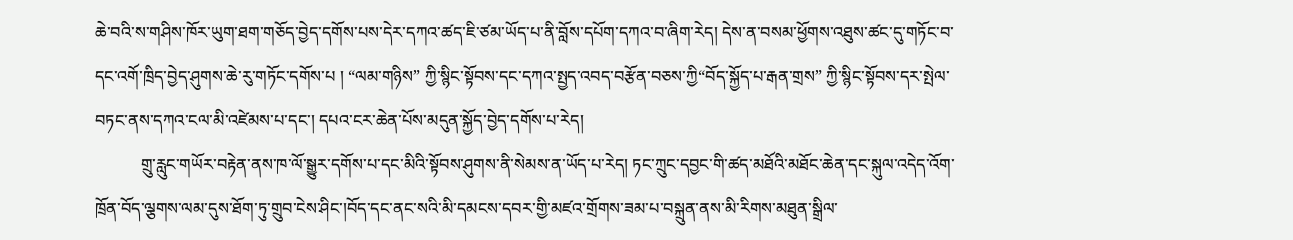ཆེ་བའི་ས་གཤིས་ཁོར་ཡུག་ཐག་གཅོད་བྱེད་དགོས་པས་དེར་དཀའ་ཚད་ཇི་ཙམ་ཡོད་པ་ནི་བློས་དཔོག་དཀའ་བ་ཞིག་རེད། དེས་ན་བསམ་ཕྱོགས་འཐུས་ཚང་དུ་གཏོང་བ་དང་འགོ་ཁྲིད་བྱེད་ཤུགས་ཆེ་རུ་གཏོང་དགོས་པ ། “ལམ་གཉིས” ཀྱི་སྙིང་སྟོབས་དང་དཀའ་སྤྱད་འབད་བརྩོན་བཅས་ཀྱི“བོད་སྐྱོད་པ་རྒན་གྲས” ཀྱི་སྙིང་སྟོབས་དར་སྤེལ་བཏང་ནས་དཀའ་ངལ་མི་འཛེམས་པ་དང་། དཔའ་ངར་ཆེན་པོས་མདུན་སྐྱོད་བྱེད་དགོས་པ་རེད།
           གྲུ་རླུང་གཡོར་བརྟེན་ནས་ཁ་ལོ་སྒྱུར་དགོས་པ་དང་མིའི་སྟོབས་ཤུགས་ནི་སེམས་ན་ཡོད་པ་རེད། ཏང་ཀྲུང་དབྱང་གི་ཚད་མཐོའི་མཐོང་ཆེན་དང་སྐུལ་འདེད་འོག་ཁྲོན་བོད་ལྕགས་ལམ་དུས་ཐོག་ཏུ་གྲུབ་ངེས་ཤིང་།བོད་དང་ནང་སའི་མི་དམངས་དབར་གྱི་མཛའ་གྲོགས་ཟམ་པ་བསྐྲུན་ནས་མི་རིགས་མཐུན་སྒྲིལ་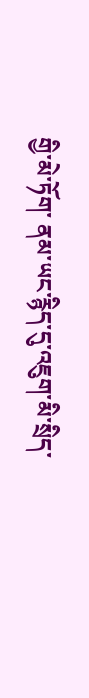གྱི་མེ་ཏོག་ ནམ་ཡང་རྙིད་དུ་འཇུག་མི་སྲིད་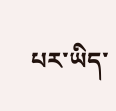པར་ཡིད་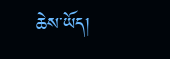ཆེས་ཡོད།